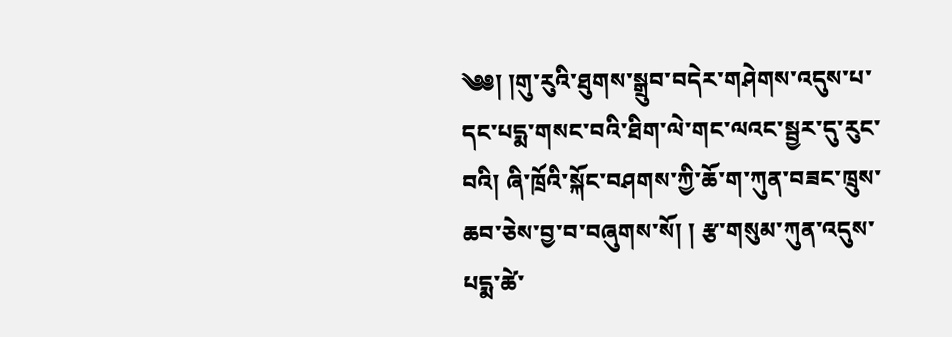༄༅། །གུ་རུའི་ཐུགས་སྒྲུབ་བདེར་གཤེགས་འདུས་པ་དང་པདྨ་གསང་བའི་ཐིག་ལེ་གང་ལའང་སྦྱར་དུ་རུང་བའི། ཞི་ཁྲོའི་སྐོང་བཤགས་ཀྱི་ཆོ་ག་ཀུན་བཟང་ཁྲུས་ཆབ་ཅེས་བྱ་བ་བཞུགས་སོ། ། རྩ་གསུམ་ཀུན་འདུས་པདྨ་ཚེ་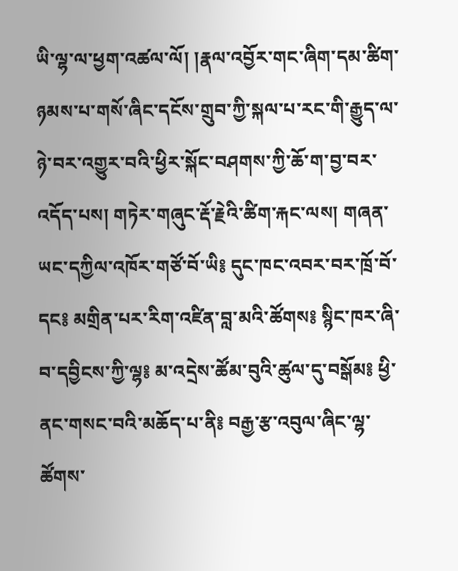ཡི་ལྷ་ལ་ཕྱག་འཚལ་ལོ། །རྣལ་འབྱོར་གང་ཞིག་དམ་ཚིག་ཉམས་པ་གསོ་ཞིང་དངོས་གྲུབ་ཀྱི་སྐལ་པ་རང་གི་རྒྱུད་ལ་ཉེ་བར་འགྱུར་བའི་ཕྱིར་སྐོང་བཤགས་ཀྱི་ཆོ་ག་བྱ་བར་འདོད་པས། གཏེར་གཞུང་རྡོ་རྗེའི་ཚིག་རྐང་ལས། གཞན་ཡང་དཀྱིལ་འཁོར་གཙོ་བོ་ཡི༔ དུང་ཁང་འབར་བར་ཁྲོ་བོ་དང༔ མགྲིན་པར་རིག་འཛིན་བླ་མའི་ཚོགས༔ སྙིང་ཁར་ཞི་བ་དབྱིངས་ཀྱི་ལྷ༔ མ་འདྲེས་ཚོམ་བུའི་ཚུལ་དུ་བསྒོམ༔ ཕྱི་ནང་གསང་བའི་མཆོད་པ་ནི༔ བརྒྱ་རྩ་འབུལ་ཞིང་ལྷ་ཚོགས་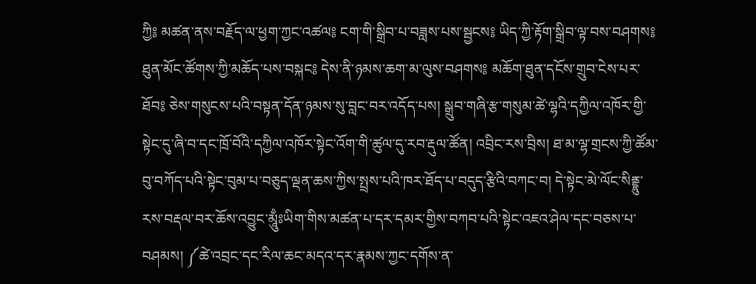ཀྱི༔ མཚན་ནས་བརྗོད་ལ་ཕྱག་ཀྱང་འཚལ༔ ངག་གི་སྒྲིབ་པ་བཟླས་པས་སྦྱངས༔ ཡིད་ཀྱི་རྟོག་སྒྲིབ་ལྟ་བས་བཤགས༔ ཐུན་མོང་ཚོགས་ཀྱི་མཆོད་པས་བསྐང༔ དེས་ནི་ཉམས་ཆག་མ་ལུས་བཤགས༔ མཆོག་ཐུན་དངོས་གྲུབ་ངེས་པར་ཐོབ༔ ཅེས་གསུངས་པའི་བསྟན་དོན་ཉམས་སུ་བླང་བར་འདོད་པས། སྒྲུབ་གཞི་རྩ་གསུམ་ཚེ་ལྷའི་དཀྱིལ་འཁོར་གྱི་སྟེང་དུ་ཞི་བ་དང་ཁྲོ་བོའི་དཀྱིལ་འཁོར་སྟེང་འོག་གི་ཚུལ་དུ་རབ་རྡུལ་ཚོན། འབྲིང་རས་བྲིས། ཐ་མ་ལྷ་གྲངས་ཀྱི་ཚོམ་བུ་བཀོད་པའི་སྟེང་བུམ་པ་བཅུད་ལྡན་ཆས་ཀྱིས་སྤྲས་པའི་ཁར་ཐོད་པ་བདུད་རྩིའི་བཀང་བ། དེ་སྟེང་མེ་ལོང་སིནྡྷུ་རས་བརྡལ་བར་ཆོས་འབྱུང་མཱུྃཿཡིག་གིས་མཚན་པ་དར་དམར་གྱིས་བཀབ་པའི་སྟེང་འཇའ་ཤེལ་དང་བཅས་པ་བཤམས། ༼ཚེ་འབྲང་དང་རིལ་ཆང་མདའ་དར་རྣམས་ཀྱང་དགོས་ན་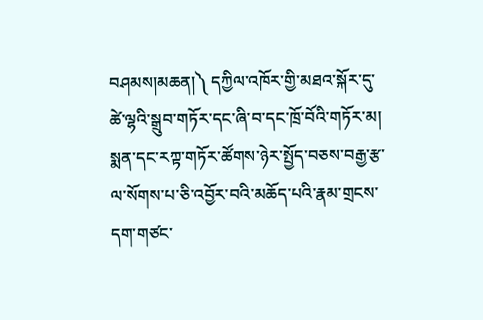བཤམས།མཆན།༽ དཀྱིལ་འཁོར་གྱི་མཐའ་སྐོར་དུ་ཚེ་ལྷའི་སྒྲུབ་གཏོར་དང་ཞི་བ་དང་ཁྲོ་བོའི་གཏོར་མ། སྨན་དང་རཀྟ་གཏོར་ཚོགས་ཉེར་སྤྱོད་བཅས་བརྒྱ་རྩ་ལ་སོགས་པ་ཅི་འབྱོར་བའི་མཆོད་པའི་རྣམ་གྲངས་དག་གཙང་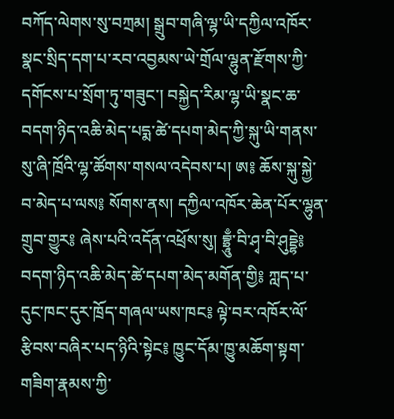བཀོད་ལེགས་སུ་བཀྲམ། སྒྲུབ་གཞི་ལྷ་ཡི་དཀྱིལ་འཁོར་སྣང་སྲིད་དག་པ་རབ་འབྱམས་ཡེ་གྲོལ་ལྷུན་རྫོགས་ཀྱི་དགོངས་པ་སྲོག་ཏུ་གཟུང་། བསྐྱེད་རིམ་ལྷ་ཡི་སྣང་ཆ་བདག་ཉིད་འཆི་མེད་པདྨ་ཚེ་དཔག་མེད་ཀྱི་སྐུ་ཡི་གནས་སུ་ཞི་ཁྲོའི་ལྷ་ཚོགས་གསལ་འདེབས་པ། ཨ༔ ཆོས་སྐུ་སྐྱེ་བ་མེད་པ་ལས༔ སོགས་ནས། དཀྱིལ་འཁོར་ཆེན་པོར་ལྷུན་གྲུབ་གྱུར༔ ཞེས་པའི་འདོན་འཕྲོས་སུ། བྷྲཱུྃ་བི་ཤྭ་བི་ཤུདྡྷེ༔ བདག་ཉིད་འཆི་མེད་ཚེ་དཔག་མེད་མགོན་གྱི༔ ཀླད་པ་དུང་ཁང་དུར་ཁྲོད་གཞལ་ཡས་ཁང༔ ལྟེ་བར་འཁོར་ལོ་རྩིབས་བཞིར་པད་ཉིའི་སྟེང༔ ཁྱུང་དོམ་ཁྱུ་མཆོག་སྟག་གཟིག་རྣམས་ཀྱི་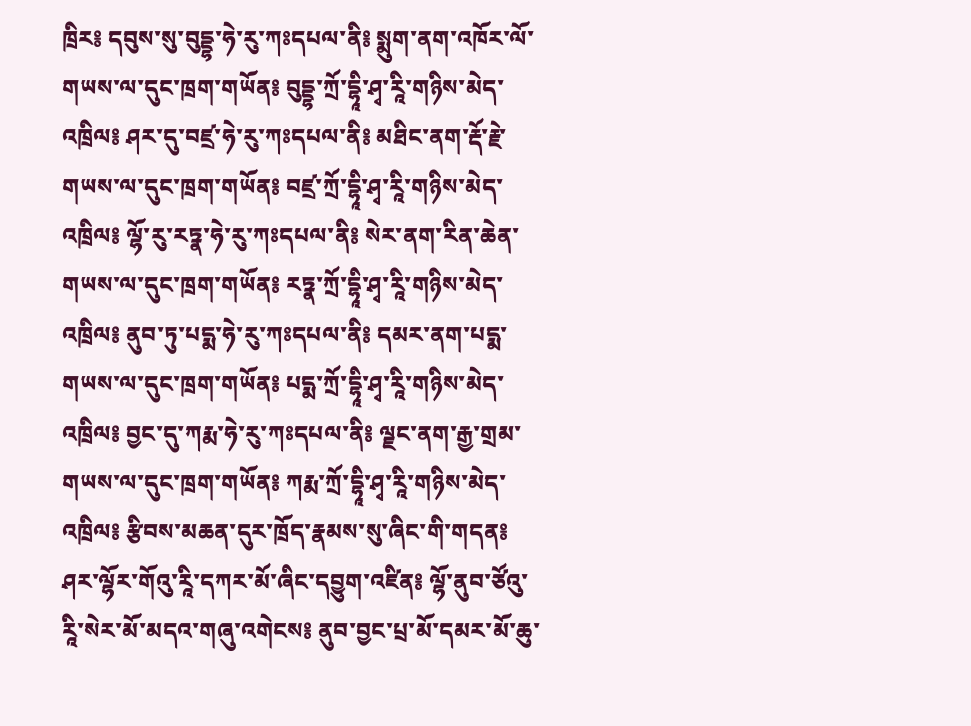ཁྲིར༔ དབུས་སུ་བུདྡྷ་ཧེ་རུ་ཀཿདཔལ་ནི༔ སྨུག་ནག་འཁོར་ལོ་གཡས་ལ་དུང་ཁྲག་གཡོན༔ བུདྡྷ་ཀྲོ་དྷཱི་ཤྭ་རཱི་གཉིས་མེད་འཁྲིལ༔ ཤར་དུ་བཛྲ་ཧེ་རུ་ཀཿདཔལ་ནི༔ མཐིང་ནག་རྡོ་རྗེ་གཡས་ལ་དུང་ཁྲག་གཡོན༔ བཛྲ་ཀྲོ་དྷཱི་ཤྭ་རཱི་གཉིས་མེད་འཁྲིལ༔ ལྷོ་རུ་རཏྣ་ཧེ་རུ་ཀཿདཔལ་ནི༔ སེར་ནག་རིན་ཆེན་གཡས་ལ་དུང་ཁྲག་གཡོན༔ རཏྣ་ཀྲོ་དྷཱི་ཤྭ་རཱི་གཉིས་མེད་འཁྲིལ༔ ནུབ་ཏུ་པདྨ་ཧེ་རུ་ཀཿདཔལ་ནི༔ དམར་ནག་པདྨ་གཡས་ལ་དུང་ཁྲག་གཡོན༔ པདྨ་ཀྲོ་དྷཱི་ཤྭ་རཱི་གཉིས་མེད་འཁྲིལ༔ བྱང་དུ་ཀརྨ་ཧེ་རུ་ཀཿདཔལ་ནི༔ ལྗང་ནག་རྒྱ་གྲམ་གཡས་ལ་དུང་ཁྲག་གཡོན༔ ཀརྨ་ཀྲོ་དྷཱི་ཤྭ་རཱི་གཉིས་མེད་འཁྲིལ༔ རྩིབས་མཆན་དུར་ཁྲོད་རྣམས་སུ་ཞིང་གི་གདན༔ ཤར་ལྷོར་གོའུ་རཱི་དཀར་མོ་ཞིང་དབྱུག་འཛིན༔ ལྷོ་ནུབ་ཙོའུ་རཱི་སེར་མོ་མདའ་གཞུ་འགེངས༔ ནུབ་བྱང་པྲ་མོ་དམར་མོ་ཆུ་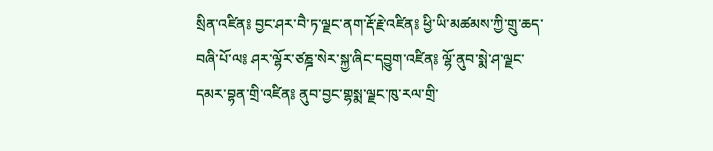སྲིན་འཛིན༔ བྱང་ཤར་བཻ་ཏ་ལྗང་ནག་རྡོ་རྗེ་འཛིན༔ ཕྱི་ཡི་མཚམས་ཀྱི་གྲུ་ཆད་བཞི་པོ་ལ༔ ཤར་ལྷོར་ཙཎྜ་སེར་སྐྱ་ཞིང་དབྱུག་འཛིན༔ ལྷོ་ནུབ་སྨེ་ཤ་ལྗང་དམར་བྷན་གྲི་འཛིན༔ ནུབ་བྱང་གྷསྨ་ལྗང་ཁུ་རལ་གྲི་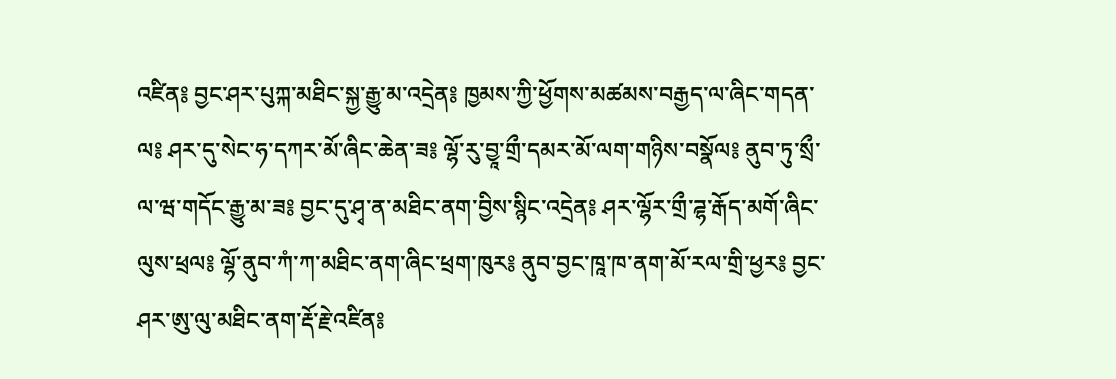འཛིན༔ བྱང་ཤར་པུཀྐ་མཐིང་སྐྱ་རྒྱུ་མ་འདྲེན༔ ཁྱམས་ཀྱི་ཕྱོགས་མཚམས་བརྒྱད་ལ་ཞིང་གདན་ལ༔ ཤར་དུ་སེང་ཧ་དཀར་མོ་ཞིང་ཆེན་ཟ༔ ལྷོ་རུ་བྱཱ་གྲྀ་དམར་མོ་ལག་གཉིས་བསྣོལ༔ ནུབ་ཏུ་སྲྀ་ལ་ཝ་གདོང་རྒྱུ་མ་ཟ༔ བྱང་དུ་ཤྭ་ན་མཐིང་ནག་བྱིས་སྙིང་འདྲེན༔ ཤར་ལྷོར་གྲྀ་ཌྷ་རྒོད་མགོ་ཞིང་ལུས་ཕྲལ༔ ལྷོ་ནུབ་ཀཾ་ཀ་མཐིང་ནག་ཞིང་ཕྲག་ཁུར༔ ནུབ་བྱང་ཁཱ་ཁ་ནག་མོ་རལ་གྲི་ཕྱར༔ བྱང་ཤར་ཨུ་ལུ་མཐིང་ནག་རྡོ་རྗེ་འཛིན༔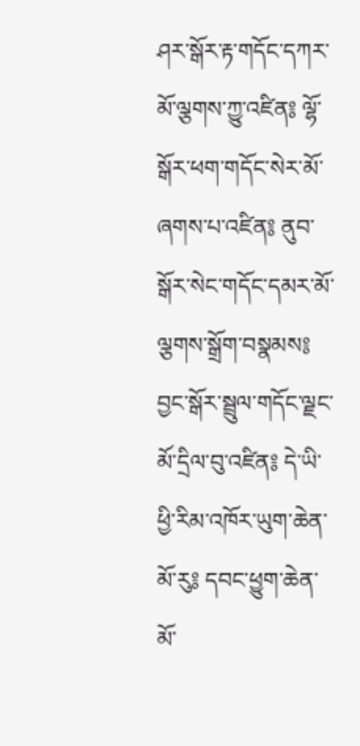ཤར་སྒོར་རྟ་གདོང་དཀར་མོ་ལྕགས་ཀྱུ་འཛིན༔ ལྷོ་སྒོར་ཕག་གདོང་སེར་མོ་ཞགས་པ་འཛིན༔ ནུབ་སྒོར་སེང་གདོང་དམར་མོ་ལྕགས་སྒྲོག་བསྣམས༔ བྱང་སྒོར་སྦྲུལ་གདོང་ལྗང་མོ་དྲིལ་བུ་འཛིན༔ དེ་ཡི་ཕྱི་རིམ་འཁོར་ཡུག་ཆེན་མོ་རུ༔ དབང་ཕྱུག་ཆེན་མོ་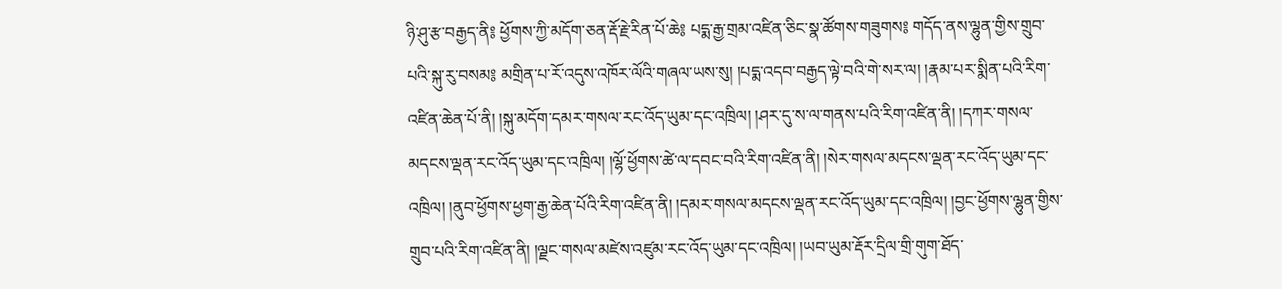ཉི་ཤུ་རྩ་བརྒྱད་ནི༔ ཕྱོགས་ཀྱི་མདོག་ཅན་རྡོ་རྗེ་རིན་པོ་ཆེ༔ པདྨ་རྒྱ་གྲམ་འཛིན་ཅིང་སྣ་ཚོགས་གཟུགས༔ གདོད་ནས་ལྷུན་གྱིས་གྲུབ་པའི་སྐུ་རུ་བསམ༔ མགྲིན་པ་རོ་འདུས་འཁོར་ལོའི་གཞལ་ཡས་སུ། །པདྨ་འདབ་བརྒྱད་ལྟེ་བའི་གེ་སར་ལ། །རྣམ་པར་སྨིན་པའི་རིག་འཛིན་ཆེན་པོ་ནི། །སྐུ་མདོག་དམར་གསལ་རང་འོད་ཡུམ་དང་འཁྲིལ། །ཤར་དུ་ས་ལ་གནས་པའི་རིག་འཛིན་ནི། །དཀར་གསལ་མདངས་ལྡན་རང་འོད་ཡུམ་དང་འཁྲིལ། །ལྷོ་ཕྱོགས་ཚེ་ལ་དབང་བའི་རིག་འཛིན་ནི། །སེར་གསལ་མདངས་ལྡན་རང་འོད་ཡུམ་དང་འཁྲིལ། །ནུབ་ཕྱོགས་ཕྱག་རྒྱ་ཆེན་པོའི་རིག་འཛིན་ནི། །དམར་གསལ་མདངས་ལྡན་རང་འོད་ཡུམ་དང་འཁྲིལ། །བྱང་ཕྱོགས་ལྷུན་གྱིས་གྲུབ་པའི་རིག་འཛིན་ནི། །ལྗང་གསལ་མཛེས་འཛུམ་རང་འོད་ཡུམ་དང་འཁྲིལ། །ཡབ་ཡུམ་རྡོར་དྲིལ་གྲི་གུག་ཐོད་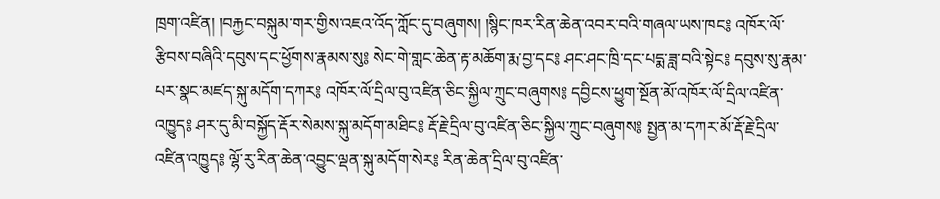ཁྲག་འཛིན། །བརྐྱང་བསྐུམ་གར་གྱིས་འཇའ་འོད་ཀློང་དུ་བཞུགས། །སྙིང་ཁར་རིན་ཆེན་འབར་བའི་གཞལ་ཡས་ཁང༔ འཁོར་ལོ་རྩིབས་བཞིའི་དབུས་དང་ཕྱོགས་རྣམས་སུ༔ སེང་གེ་གླང་ཆེན་རྟ་མཆོག་རྨ་བྱ་དང༔ ཤང་ཤང་ཁྲི་དང་པདྨ་ཟླ་བའི་སྟེང༔ དབུས་སུ་རྣམ་པར་སྣང་མཛད་སྐུ་མདོག་དཀར༔ འཁོར་ལོ་དྲིལ་བུ་འཛིན་ཅིང་སྐྱིལ་ཀྲུང་བཞུགས༔ དབྱིངས་ཕྱུག་སྔོན་མོ་འཁོར་ལོ་དྲིལ་འཛིན་འཁྱུད༔ ཤར་དུ་མི་བསྐྱོད་རྡོར་སེམས་སྐུ་མདོག་མཐིང༔ རྡོ་རྗེ་དྲིལ་བུ་འཛིན་ཅིང་སྐྱིལ་ཀྲུང་བཞུགས༔ སྤྱན་མ་དཀར་མོ་རྡོ་རྗེ་དྲིལ་འཛིན་འཁྱུད༔ ལྷོ་རུ་རིན་ཆེན་འབྱུང་ལྡན་སྐུ་མདོག་སེར༔ རིན་ཆེན་དྲིལ་བུ་འཛིན་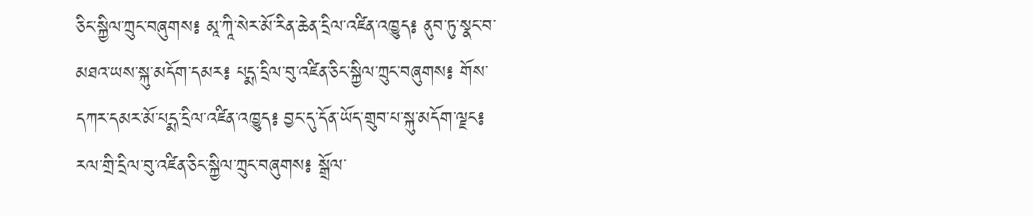ཅིང་སྐྱིལ་ཀྲུང་བཞུགས༔ མཱ་ཀཱི་སེར་མོ་རིན་ཆེན་དྲིལ་འཛིན་འཁྱུད༔ ནུབ་ཏུ་སྣང་བ་མཐའ་ཡས་སྐུ་མདོག་དམར༔ པདྨ་དྲིལ་བུ་འཛིན་ཅིང་སྐྱིལ་ཀྲུང་བཞུགས༔ གོས་དཀར་དམར་མོ་པདྨ་དྲིལ་འཛིན་འཁྱུད༔ བྱང་དུ་དོན་ཡོད་གྲུབ་པ་སྐུ་མདོག་ལྗང༔ རལ་གྲི་དྲིལ་བུ་འཛིན་ཅིང་སྐྱིལ་ཀྲུང་བཞུགས༔ སྒྲོལ་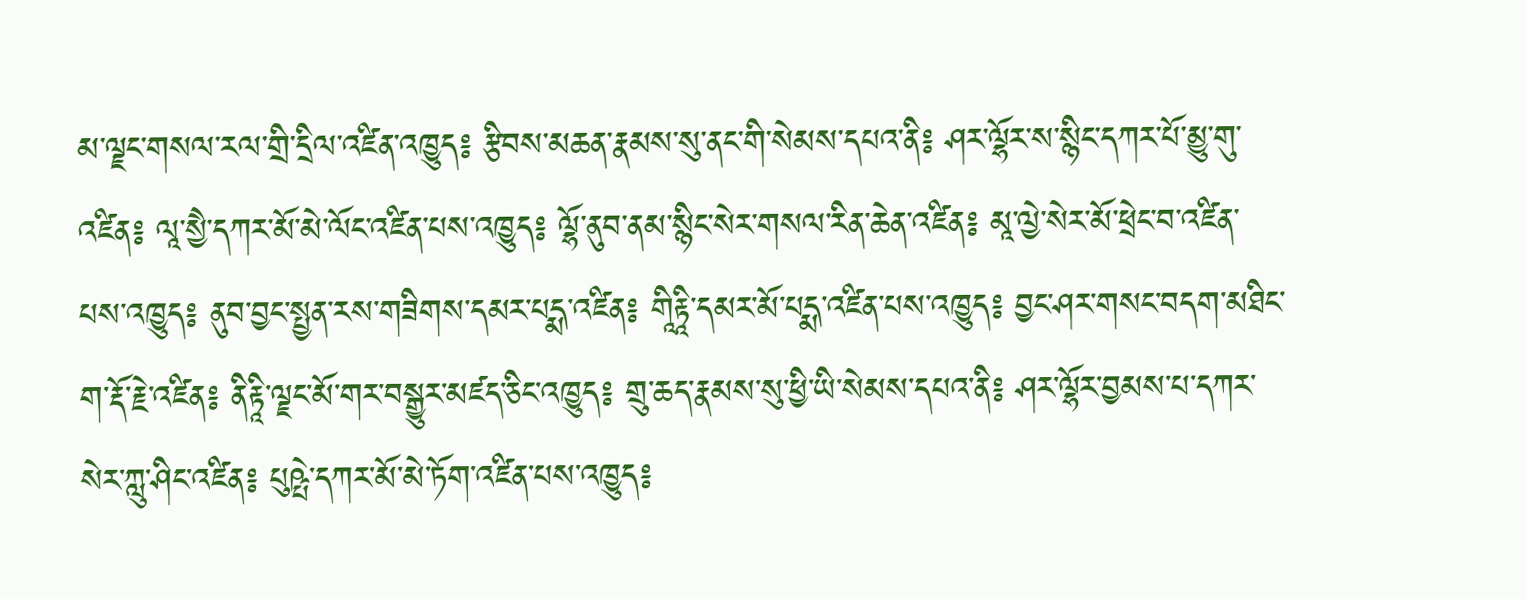མ་ལྗང་གསལ་རལ་གྲི་དྲིལ་འཛིན་འཁྱུད༔ རྩིབས་མཆན་རྣམས་སུ་ནང་གི་སེམས་དཔའ་ནི༔ ཤར་ལྷོར་ས་སྙིང་དཀར་པོ་མྱུ་གུ་འཛིན༔ ལཱ་སྱཻ་དཀར་མོ་མེ་ལོང་འཛིན་པས་འཁྱུད༔ ལྷོ་ནུབ་ནམ་སྙིང་སེར་གསལ་རིན་ཆེན་འཛིན༔ མཱ་ལྱེ་སེར་མོ་ཕྲེང་བ་འཛིན་པས་འཁྱུད༔ ནུབ་བྱང་སྤྱན་རས་གཟིགས་དམར་པདྨ་འཛིན༔ གཱིརྟཱི་དམར་མོ་པདྨ་འཛིན་པས་འཁྱུད༔ བྱང་ཤར་གསང་བདག་མཐིང་ག་རྡོ་རྗེ་འཛིན༔ ནིརྟཱི་ལྗང་མོ་གར་བསྒྱུར་མཛད་ཅིང་འཁྱུད༔ གྲུ་ཆད་རྣམས་སུ་ཕྱི་ཡི་སེམས་དཔའ་ནི༔ ཤར་ལྷོར་བྱམས་པ་དཀར་སེར་ཀླུ་ཤིང་འཛིན༔ པུཥྤེ་དཀར་མོ་མེ་ཏོག་འཛིན་པས་འཁྱུད༔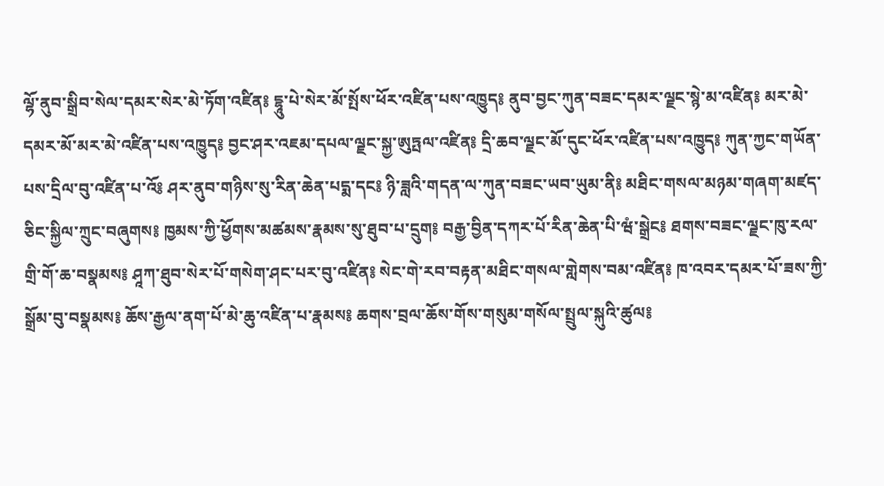ལྷོ་ནུབ་སྒྲིབ་སེལ་དམར་སེར་མེ་ཏོག་འཛིན༔ དྷཱུ་པེ་སེར་མོ་སྤོས་ཕོར་འཛིན་པས་འཁྱུད༔ ནུབ་བྱང་ཀུན་བཟང་དམར་ལྗང་སྙེ་མ་འཛིན༔ མར་མེ་དམར་མོ་མར་མེ་འཛིན་པས་འཁྱུད༔ བྱང་ཤར་འཇམ་དཔལ་ལྗང་སྐྱ་ཨུཏྤལ་འཛིན༔ དྲི་ཆབ་ལྗང་མོ་དུང་ཕོར་འཛིན་པས་འཁྱུད༔ ཀུན་ཀྱང་གཡོན་པས་དྲིལ་བུ་འཛིན་པ་འོ༔ ཤར་ནུབ་གཉིས་སུ་རིན་ཆེན་པདྨ་དང༔ ཉི་ཟླའི་གདན་ལ་ཀུན་བཟང་ཡབ་ཡུམ་ནི༔ མཐིང་གསལ་མཉམ་གཞག་མཛད་ཅིང་སྐྱིལ་ཀྲུང་བཞུགས༔ ཁྱམས་ཀྱི་ཕྱོགས་མཚམས་རྣམས་སུ་ཐུབ་པ་དྲུག༔ བརྒྱ་བྱིན་དཀར་པོ་རིན་ཆེན་པི་ཝཾ་སྒྲེང༔ ཐགས་བཟང་ལྗང་ཁུ་རལ་གྲི་གོ་ཆ་བསྣམས༔ ཤཱཀ་ཐུབ་སེར་པོ་གསེག་ཤང་པར་བུ་འཛིན༔ སེང་གེ་རབ་བརྟན་མཐིང་གསལ་གླེགས་བམ་འཛིན༔ ཁ་འབར་དམར་པོ་ཟས་ཀྱི་སྒྲོམ་བུ་བསྣམས༔ ཆོས་རྒྱལ་ནག་པོ་མེ་ཆུ་འཛིན་པ་རྣམས༔ ཆགས་བྲལ་ཆོས་གོས་གསུམ་གསོལ་སྤྲུལ་སྐུའི་ཚུལ༔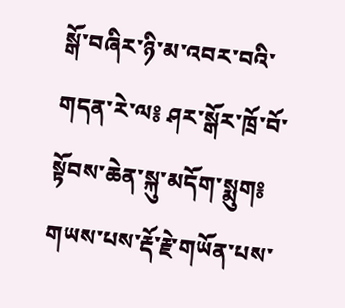སྒོ་བཞིར་ཉི་མ་འབར་བའི་གདན་རེ་ལ༔ ཤར་སྒོར་ཁྲོ་བོ་སྟོབས་ཆེན་སྐུ་མདོག་སྨུག༔ གཡས་པས་རྡོ་རྗེ་གཡོན་པས་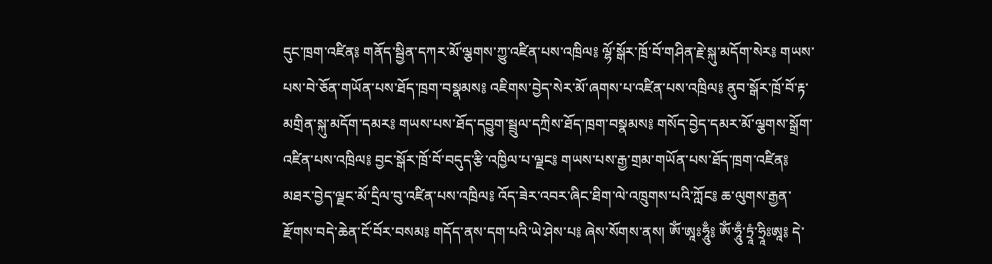དུང་ཁྲག་འཛིན༔ གནོད་སྦྱིན་དཀར་མོ་ལྕགས་ཀྱུ་འཛིན་པས་འཁྲིལ༔ ལྷོ་སྒོར་ཁྲོ་བོ་གཤིན་རྗེ་སྐུ་མདོག་སེར༔ གཡས་པས་བེ་ཅོན་གཡོན་པས་ཐོད་ཁྲག་བསྣམས༔ འཇིགས་བྱེད་སེར་མོ་ཞགས་པ་འཛིན་པས་འཁྲིལ༔ ནུབ་སྒོར་ཁྲོ་བོ་རྟ་མགྲིན་སྐུ་མདོག་དམར༔ གཡས་པས་ཐོད་དབྱུག་སྦྲུལ་དཀྲིས་ཐོད་ཁྲག་བསྣམས༔ གསོད་བྱེད་དམར་མོ་ལྕགས་སྒྲོག་འཛིན་པས་འཁྲིལ༔ བྱང་སྒོར་ཁྲོ་བོ་བདུད་རྩི་འཁྱིལ་པ་ལྗང༔ གཡས་པས་རྒྱ་གྲམ་གཡོན་པས་ཐོད་ཁྲག་འཛིན༔ མཐར་བྱེད་ལྗང་མོ་དྲིལ་བུ་འཛིན་པས་འཁྲིལ༔ འོད་ཟེར་འབར་ཞིང་ཐིག་ལེ་འཁྲུགས་པའི་ཀློང༔ ཆ་ལུགས་རྒྱན་རྫོགས་བདེ་ཆེན་ངོ་བོར་བསམ༔ གདོད་ནས་དག་པའི་ཡེ་ཤེས་པ༔ ཞེས་སོགས་ནས། ཨོཾ་ཨཱཿཧཱུྃ༔ ཨོཾ་ཧཱུྃ་ཏྲཱཾ་ཧྲཱིཿཨཱ༔ དེ་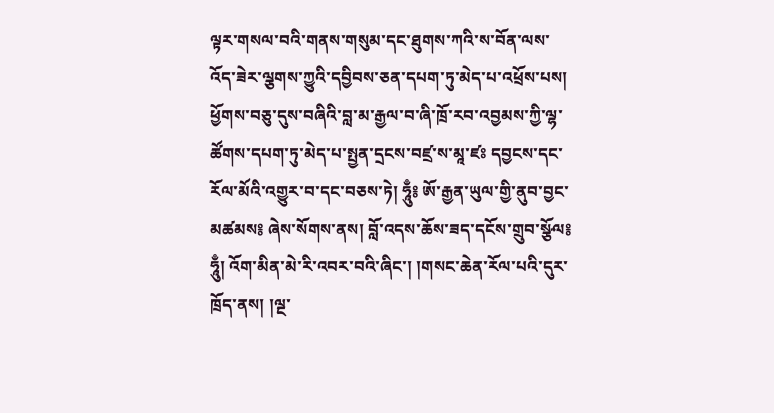ལྟར་གསལ་བའི་གནས་གསུམ་དང་ཐུགས་ཀའི་ས་བོན་ལས་འོད་ཟེར་ལྕགས་ཀྱུའི་དབྱིབས་ཅན་དཔག་ཏུ་མེད་པ་འཕྲོས་པས། ཕྱོགས་བཅུ་དུས་བཞིའི་བླ་མ་རྒྱལ་བ་ཞི་ཁྲོ་རབ་འབྱམས་ཀྱི་ལྷ་ཚོགས་དཔག་ཏུ་མེད་པ་སྤྱན་དྲངས་བཛྲ་ས་མཱ་ཛཿ དབྱངས་དང་རོལ་མོའི་འགྱུར་བ་དང་བཅས་ཏེ། ཧཱུྃ༔ ཨོ་རྒྱན་ཡུལ་གྱི་ནུབ་བྱང་མཚམས༔ ཞེས་སོགས་ནས། བློ་འདས་ཆོས་ཟད་དངོས་གྲུབ་སྩོལ༔ ཧཱུྃ། འོག་མིན་མེ་རི་འབར་བའི་ཞིང་། །གསང་ཆེན་རོལ་པའི་དུར་ཁྲོད་ནས། །ལྔ་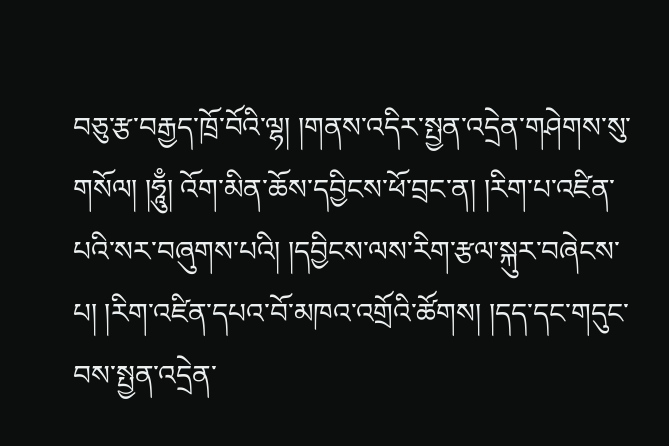བཅུ་རྩ་བརྒྱད་ཁྲོ་བོའི་ལྷ། །གནས་འདིར་སྤྱན་འདྲེན་གཤེགས་སུ་གསོལ། །ཧཱུྃ། འོག་མིན་ཆོས་དབྱིངས་ཕོ་བྲང་ན། །རིག་པ་འཛིན་པའི་སར་བཞུགས་པའི། །དབྱིངས་ལས་རིག་རྩལ་སྐུར་བཞེངས་པ། །རིག་འཛིན་དཔའ་བོ་མཁའ་འགྲོའི་ཚོགས། །དད་དང་གདུང་བས་སྤྱན་འདྲེན་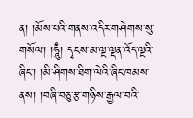ན། །མོས་པའི་གནས་འདིར་གཤེགས་སུ་གསོལ། །ཧཱུྃ། དྭངས་མ་ལྔ་ལྡན་འོད་ལྔའི་ཞིང་། །མི་ཤིགས་ཐིག་ལེའི་ཞིང་ཁམས་ནས། །བཞི་བཅུ་རྩ་གཉིས་རྒྱལ་བའི་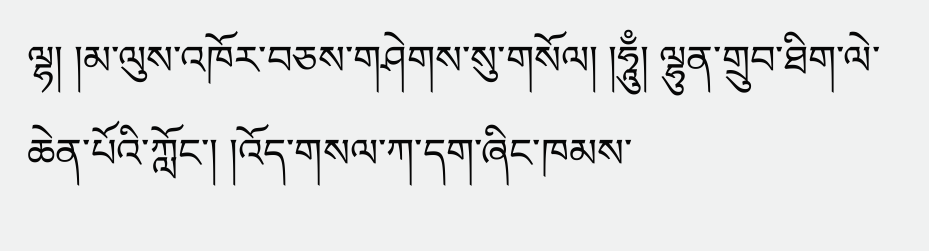ལྷ། །མ་ལུས་འཁོར་བཅས་གཤེགས་སུ་གསོལ། །ཧཱུྃ། ལྷུན་གྲུབ་ཐིག་ལེ་ཆེན་པོའི་ཀློང་། །འོད་གསལ་ཀ་དག་ཞིང་ཁམས་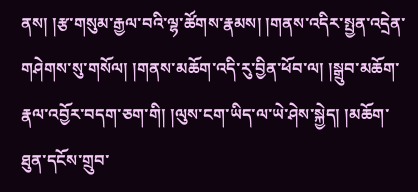ནས། །རྩ་གསུམ་རྒྱལ་བའི་ལྷ་ཚོགས་རྣམས། །གནས་འདིར་སྤྱན་འདྲེན་གཤེགས་སུ་གསོལ། །གནས་མཆོག་འདི་རུ་བྱིན་ཕོབ་ལ། །སྒྲུབ་མཆོག་རྣལ་འབྱོར་བདག་ཅག་གི། །ལུས་ངག་ཡིད་ལ་ཡེ་ཤེས་སྐྱེད། །མཆོག་ཐུན་དངོས་གྲུབ་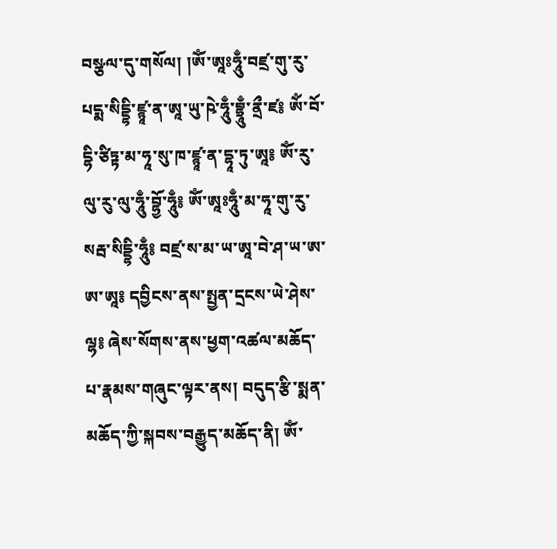བསྩལ་དུ་གསོལ། །ཨོཾ་ཨཱཿཧཱུྃ་བཛྲ་གུ་རུ་པདྨ་སིདྡྷི་ཛྙཱ་ན་ཨཱ་ཡུ་ཥེ་ཧཱུྃ་བྷྲཱུྃ་ནྲྀ་ཛ༔ ཨོཾ་བོ་དྷི་ཙིཏྟ་མ་ཧཱ་སུ་ཁ་ཛྙཱ་ན་དྷཱ་ཏུ་ཨཱ༔ ཨོཾ་རུ་ལུ་རུ་ལུ་ཧཱུྃ་བྷྱོ་ཧཱུྃ༔ ཨོཾ་ཨཱཿཧཱུྃ་མ་ཧཱ་གུ་རུ་སརྦ་སིདྡྷི་ཧཱུྃ༔ བཛྲ་ས་མ་ཡ་ཨཱ་བེ་ཤ་ཡ་ཨ་ཨ་ཨཱ༔ དབྱིངས་ནས་སྤྱན་དྲངས་ཡེ་ཤེས་ལྷ༔ ཞེས་སོགས་ནས་ཕྱག་འཚལ་མཆོད་པ་རྣམས་གཞུང་ལྟར་ནས། བདུད་རྩི་སྨན་མཆོད་ཀྱི་སྐབས་བརྒྱུད་མཆོད་ནི། ཨོཾ་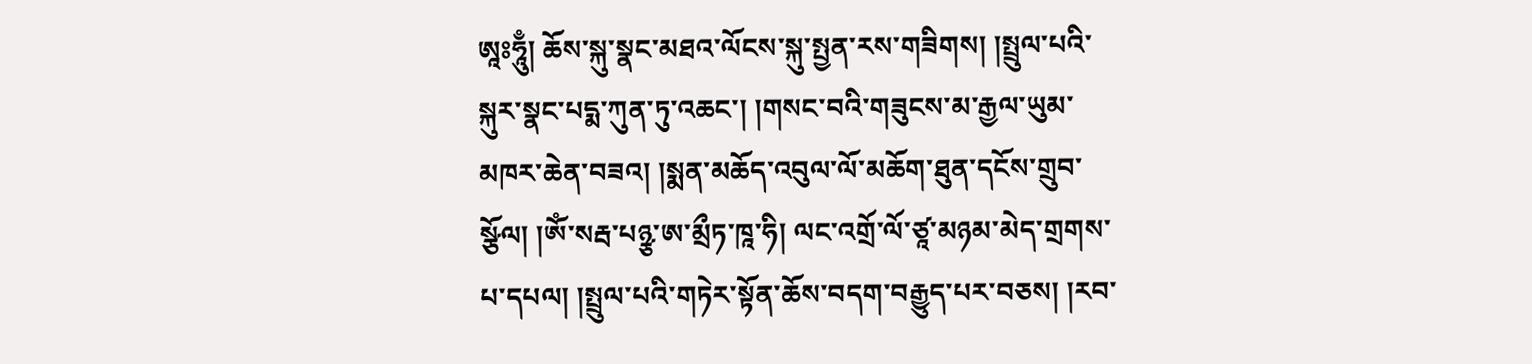ཨཱཿཧཱུྃ། ཆོས་སྐུ་སྣང་མཐའ་ལོངས་སྐུ་སྤྱན་རས་གཟིགས། །སྤྲུལ་པའི་སྐུར་སྣང་པདྨ་ཀུན་ཏུ་འཆང་། །གསང་བའི་གཟུངས་མ་རྒྱལ་ཡུམ་མཁར་ཆེན་བཟའ། །སྨན་མཆོད་འབུལ་ལོ་མཆོག་ཐུན་དངོས་གྲུབ་སྩོལ། །ཨོཾ་སརྦ་པཉྩ་ཨ་མྲྀཏ་ཁཱ་ཧི། ལང་འགྲོ་ལོ་ཙཱ་མཉམ་མེད་གྲགས་པ་དཔལ། །སྤྲུལ་པའི་གཏེར་སྟོན་ཆོས་བདག་བརྒྱུད་པར་བཅས། །རབ་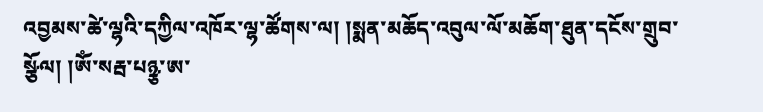འབྱམས་ཚེ་ལྷའི་དཀྱིལ་འཁོར་ལྷ་ཚོགས་ལ། །སྨན་མཆོད་འབུལ་ལོ་མཆོག་ཐུན་དངོས་གྲུབ་སྩོལ། །ཨོཾ་སརྦ་པཉྩ་ཨ་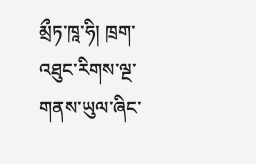མྲྀཏ་ཁཱ་ཧི། ཁྲག་འཐུང་རིགས་ལྔ་གནས་ཡུལ་ཞིང་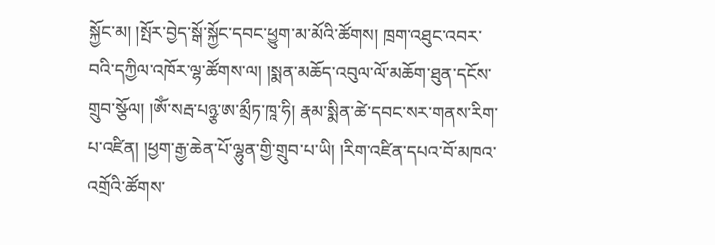སྐྱོང་མ། །སྤོར་བྱེད་སྒོ་སྐྱོང་དབང་ཕྱུག་མ་མོའི་ཚོགས། ཁྲག་འཐུང་འབར་བའི་དཀྱིལ་འཁོར་ལྷ་ཚོགས་ལ། །སྨན་མཆོད་འབུལ་ལོ་མཆོག་ཐུན་དངོས་གྲུབ་སྩོལ། །ཨོཾ་སརྦ་པཉྩ་ཨ་མྲྀཏ་ཁཱ་ཧི། རྣམ་སྨིན་ཚེ་དབང་སར་གནས་རིག་པ་འཛིན། །ཕྱག་རྒྱ་ཆེན་པོ་ལྷུན་གྱི་གྲུབ་པ་ཡི། །རིག་འཛིན་དཔའ་བོ་མཁའ་འགྲོའི་ཚོགས་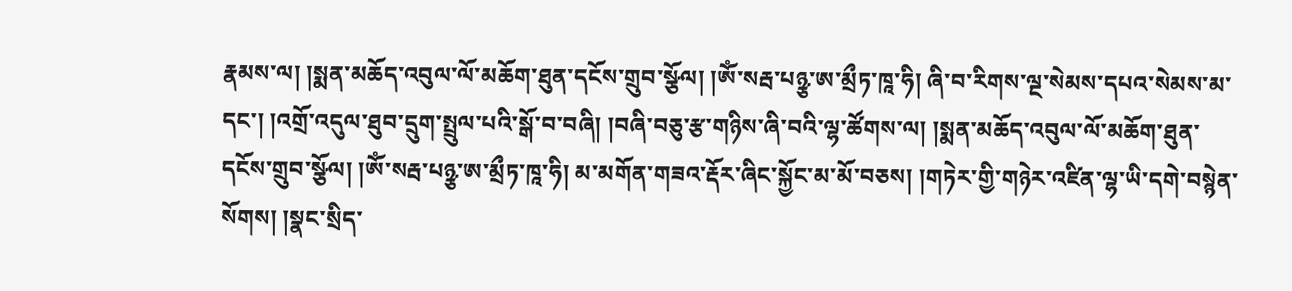རྣམས་ལ། །སྨན་མཆོད་འབུལ་ལོ་མཆོག་ཐུན་དངོས་གྲུབ་སྩོལ། །ཨོཾ་སརྦ་པཉྩ་ཨ་མྲྀཏ་ཁཱ་ཧི། ཞི་བ་རིགས་ལྔ་སེམས་དཔའ་སེམས་མ་དང་། །འགྲོ་འདུལ་ཐུབ་དྲུག་སྤྲུལ་པའི་སྒོ་བ་བཞི། །བཞི་བཅུ་རྩ་གཉིས་ཞི་བའི་ལྷ་ཚོགས་ལ། །སྨན་མཆོད་འབུལ་ལོ་མཆོག་ཐུན་དངོས་གྲུབ་སྩོལ། །ཨོཾ་སརྦ་པཉྩ་ཨ་མྲྀཏ་ཁཱ་ཧི། མ་མགོན་གཟའ་རྡོར་ཞིང་སྐྱོང་མ་མོ་བཅས། །གཏེར་གྱི་གཉེར་འཛིན་ལྷ་ཡི་དགེ་བསྙེན་སོགས། །སྣང་སྲིད་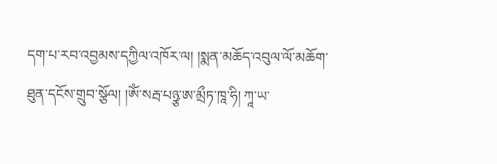དག་པ་རབ་འབྱམས་དཀྱིལ་འཁོར་ལ། །སྨན་མཆོད་འབུལ་ལོ་མཆོག་ཐུན་དངོས་གྲུབ་སྩོལ། །ཨོཾ་སརྦ་པཉྩ་ཨ་མྲྀཏ་ཁཱ་ཧི། ཀཱ་ཡ་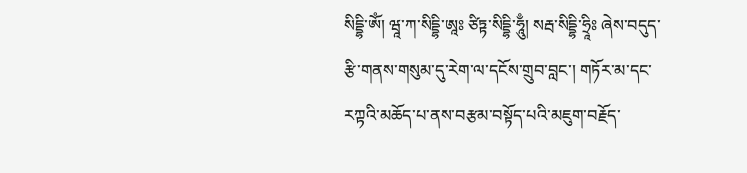སིདྡྷི་ཨོཾ། ཝཱ་ཀ་སིདྡྷི་ཨཱཿ ཙིཏྟ་སིདྡྷི་ཧཱུྃ། སརྦ་སིདྡྷི་ཧྲཱིཿ ཞེས་བདུད་རྩི་གནས་གསུམ་དུ་རེག་ལ་དངོས་གྲུབ་བླང་། གཏོར་མ་དང་རཀྟའི་མཆོད་པ་ནས་བརྩམ་བསྟོད་པའི་མཇུག་བརྗོད་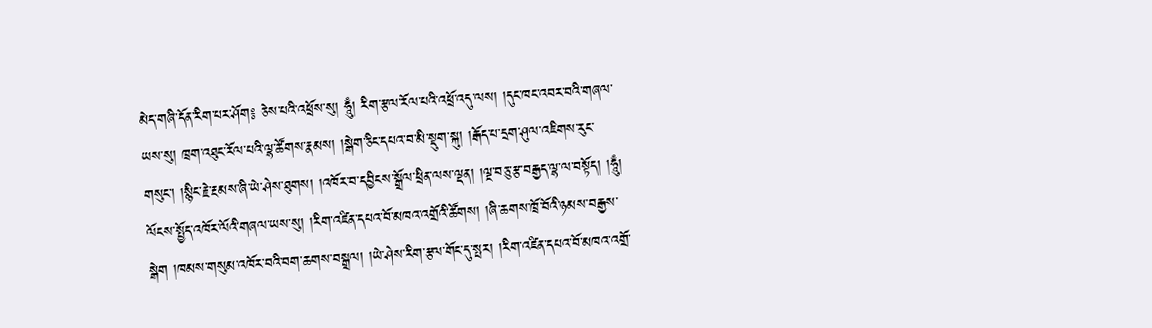མེད་གཞི་དོན་རིག་པར་ཤོག༔ ཅེས་པའི་འཕྲོས་སུ། ཧཱུྃ། རིག་རྩལ་རོལ་པའི་འཕྲོ་འདུ་ལས། །དུང་ཁང་འབར་བའི་གཞལ་ཡས་སུ། ཁྲག་འཐུང་རོལ་པའི་ལྷ་ཚོགས་རྣམས། །སྒེག་ཅིང་དཔའ་བ་མི་སྡུག་སྐུ། །རྒོད་པ་དྲག་ཤུལ་འཇིགས་རུང་གསུང་། །སྙིང་རྗེ་རྔམས་ཞི་ཡེ་ཤེས་ཐུགས། །འཁོར་བ་དབྱིངས་སྒྲོལ་ཕྲིན་ལས་ལྡན། །ལྔ་བཅུ་རྩ་བརྒྱད་ལྷ་ལ་བསྟོད། །ཧཱུྃ། ལོངས་སྤྱོད་འཁོར་ལོའི་གཞལ་ཡས་སུ། །རིག་འཛིན་དཔའ་བོ་མཁའ་འགྲོའི་ཚོགས། །ཞི་ཆགས་ཁྲོ་བོའི་ཉམས་བརྒྱས་སྒེག །ཁམས་གསུམ་འཁོར་བའི་བག་ཆགས་བསྒྲལ། །ཡེ་ཤེས་རིག་རྩལ་གོང་དུ་སྤར། །རིག་འཛིན་དཔའ་བོ་མཁའ་འགྲོ་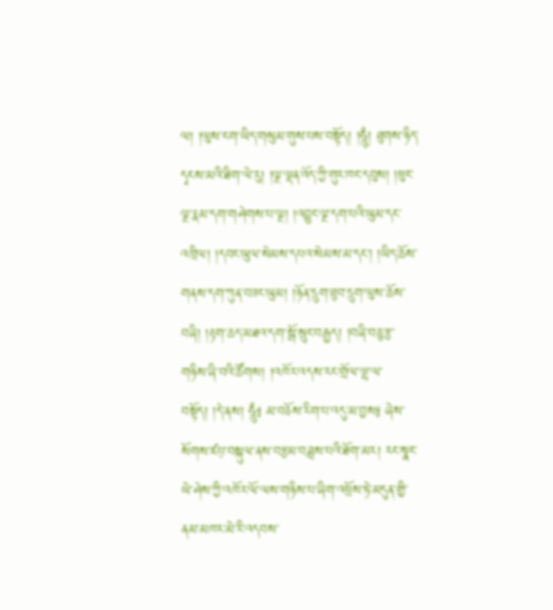ལ། །ལུས་ངག་ཡིད་གསུམ་གུས་པས་བསྟོད། །ཧཱུྃ། ཐུགས་ཉིད་དྭངས་མའི་ཐིག་ལེ་རུ། །ལྔ་ལྡན་འོད་ཀྱི་གུར་ཁང་དབུས། །ཕུང་ལྔ་རྣམ་དག་གཤེགས་པ་ལྔ། །འབྱུང་ལྔ་དག་པའི་ཡུམ་དང་འཁྲིལ། །དབང་ཡུལ་སེམས་དཔའ་སེམས་མ་དང་། །ཡིད་ཆོས་གནས་དག་ཀུན་བཟང་ཡུམ། །ཉོན་དྲུག་ཐུབ་དྲུག་ལུས་ཆོས་བཞི། །རྟག་ཆད་མཐའ་དག་སྒོ་སྲུང་བརྒྱད། །བཞི་བཅུ་རྩ་གཉིས་ཞི་བའི་ཚོགས། །འཁོར་འདས་རང་གྲོལ་ལྷ་ལ་བསྟོད། །དེ་ནས། ཧཱུྃ༔ མ་བཅོས་རིག་པ་འདུ་མ་བྱས༔ ཞེས་སོགས་ཛཔ྄་བསྐུལ་ནས་བརྩམ་བཟླས་པའི་ཐོག་མར། རང་སྣང་ཡེ་ཤེས་ཀྱི་འཁོར་ལོ་ལས་གཉིས་པ་ཞིག་འཕྲོས་ཏེ་མདུན་གྱི་ནམ་མཁར་མེ་རི་འདབས་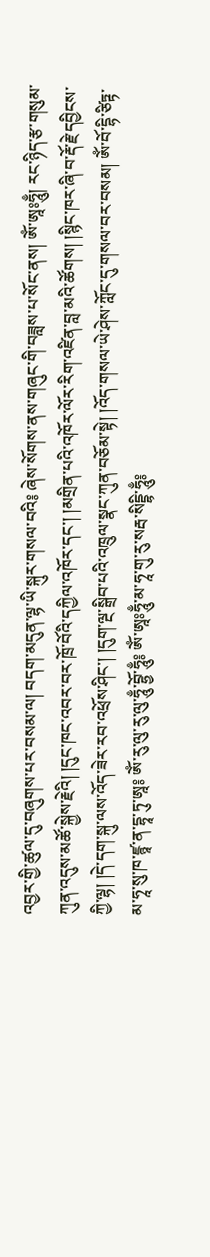འབྱར་གྱི་ཚུལ་དུ་བཞུགས་པར་བསམ་ལ། བདག་མདུན་ལྷ་ཡི་སྐུར་གསལ་བའི༔ ཞེས་སོགས་ནས་གཞུང་གི་བཟླས་པ་སོང་ནས། ཨོཾ་ཨཱཿཧཱུྃ། རང་ཉིད་རྩ་གསུམ་ཀུན་འདུས་མཚོ་སྐྱེས་རྗེའི། །དུང་ཁང་འབར་བར་ཁྲོ་བོའི་དཀྱིལ་འཁོར་དང་། །མགྲིན་པའི་འཁོར་ལོར་རིག་འཛིན་བླ་མའི་ཚོགས། །སྙིང་ཁར་ཞི་བ་རྡོ་རྗེ་དབྱིངས་ཀྱི་ལྷ། །དེ་དག་སྐུ་ལས་འོད་ཟེར་རབ་འཕྲོས་ཤིང་། །དུག་ལྔ་སྒྲིབ་པའི་འཁྲུལ་སྣང་ཀུན་བཅོམ་སྟེ། །འོད་གསལ་ཡེ་ཤེས་ཀློང་དུ་གསལ་བར་བསམ། ཨོཾ་བོ་དྷི་ཙིཏྟ་མ་ཧཱ་སུ་ཁ་ཛྙཱ་ན་དྷཱ་ཏུ་ཨཱ༔ ཨོཾ་རུ་ལུ་རུ་ལུ་ཧཱུྃ་བྷྱོ་ཧཱུྃ༔ ཨོཾ་ཨཱཿཧཱུྃ་མ་ཧཱ་གུ་རུ་སརྦ་སིདྡྷི་ཧཱུྃ༔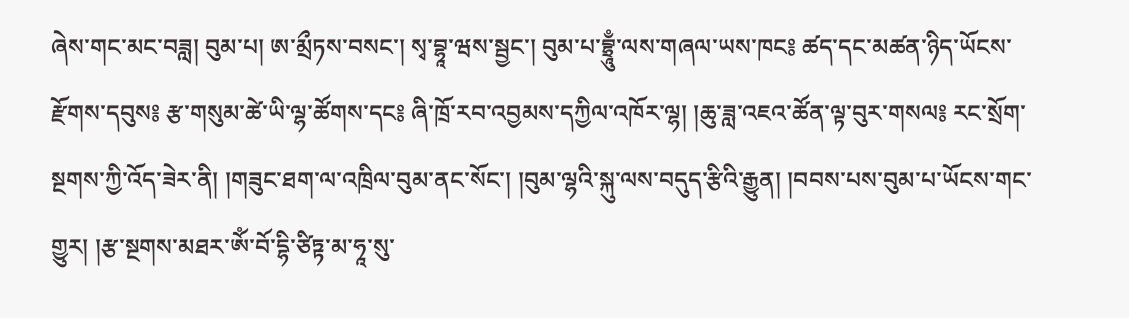ཞེས་གང་མང་བཟླ། བུམ་པ། ཨ་མྲྀཏས་བསང་། སྭ་བྷཱ་ཝས་སྦྱང་། བུམ་པ་བྷྲཱུྃ་ལས་གཞལ་ཡས་ཁང༔ ཚད་དང་མཚན་ཉིད་ཡོངས་རྫོགས་དབུས༔ རྩ་གསུམ་ཚེ་ཡི་ལྷ་ཚོགས་དང༔ ཞི་ཁྲོ་རབ་འབྱམས་དཀྱིལ་འཁོར་ལྷ། །ཆུ་ཟླ་འཇའ་ཚོན་ལྟ་བུར་གསལ༔ རང་སྲོག་སྔགས་ཀྱི་འོད་ཟེར་ནི། །གཟུང་ཐག་ལ་འཁྲིལ་བུམ་ནང་སོང་། །བུམ་ལྷའི་སྐུ་ལས་བདུད་རྩིའི་རྒྱུན། །བབས་པས་བུམ་པ་ཡོངས་གང་གྱུར། །རྩ་སྔགས་མཐར་ཨོཾ་བོ་དྷི་ཙིཏྟ་མ་ཧཱ་སུ་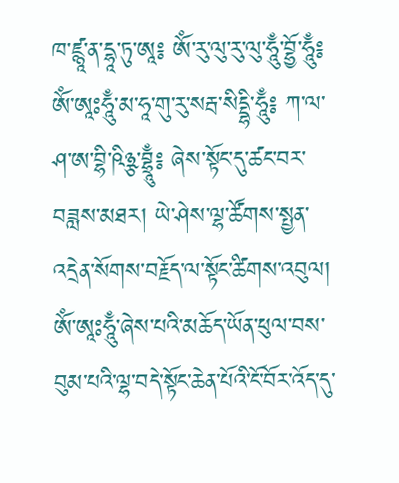ཁ་ཛྙཱ་ན་དྷཱ་ཏུ་ཨཱ༔ ཨོཾ་རུ་ལུ་རུ་ལུ་ཧཱུྃ་བྷྱོ་ཧཱུྃ༔ ཨོཾ་ཨཱཿཧཱུྃ་མ་ཧཱ་གུ་རུ་སརྦ་སིདྡྷི་ཧཱུྃ༔ ཀ་ལ་ཤ་ཨ་བྷི་ཥིཉྩ་བྷྲཱུྃ༔ ཞེས་སྟོང་དུ་ཚང་བར་བཟླས་མཐར། ཡེ་ཤེས་ལྷ་ཚོགས་སྤྱན་འདྲེན་སོགས་བརྗོད་ལ་སྟོང་ཚིགས་འབུལ། ཨོཾ་ཨཱཿཧཱུྃ་ཞེས་པའི་མཆོད་ཡོན་ཕུལ་བས་བུམ་པའི་ལྷ་བདེ་སྟོང་ཆེན་པོའི་ངོ་བོར་འོད་དུ་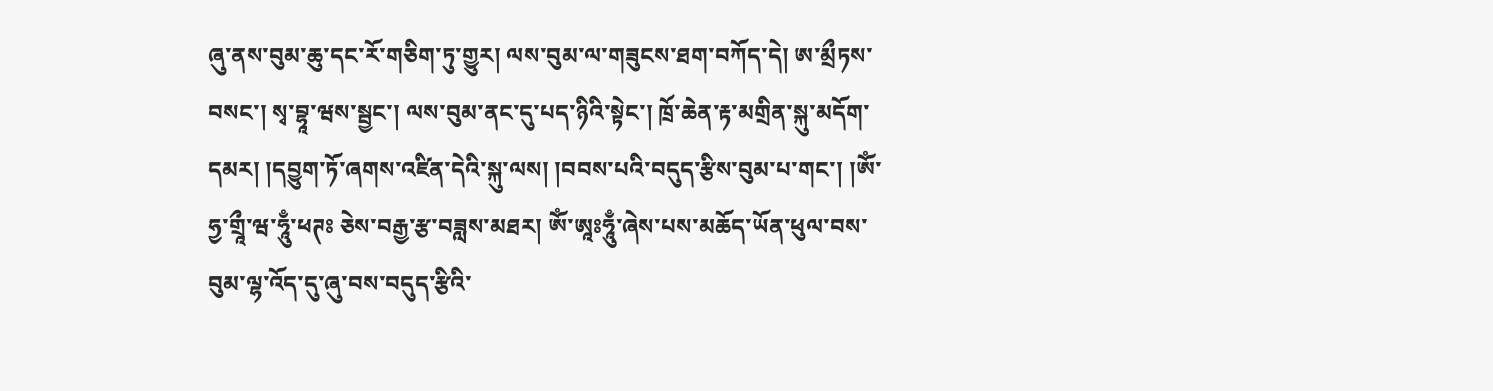ཞུ་ནས་བུམ་ཆུ་དང་རོ་གཅིག་ཏུ་གྱུར། ལས་བུམ་ལ་གཟུངས་ཐག་བཀོད་དེ། ཨ་མྲྀཏས་བསང་། སྭ་བྷཱ་ཝས་སྦྱང་། ལས་བུམ་ནང་དུ་པད་ཉིའི་སྟེང་། ཁྲོ་ཆེན་རྟ་མགྲིན་སྐུ་མདོག་དམར། །དབྱུག་ཏོ་ཞགས་འཛིན་དེའི་སྐུ་ལས། །བབས་པའི་བདུད་རྩིས་བུམ་པ་གང་། །ཨོཾ་ཧྱ་གྲཱྀ་ཝ་ཧཱུྃ་ཕཊཿ ཅེས་བརྒྱ་རྩ་བཟླས་མཐར། ཨོཾ་ཨཱཿཧཱུྃ་ཞེས་པས་མཆོད་ཡོན་ཕུལ་བས་བུམ་ལྷ་འོད་དུ་ཞུ་བས་བདུད་རྩིའི་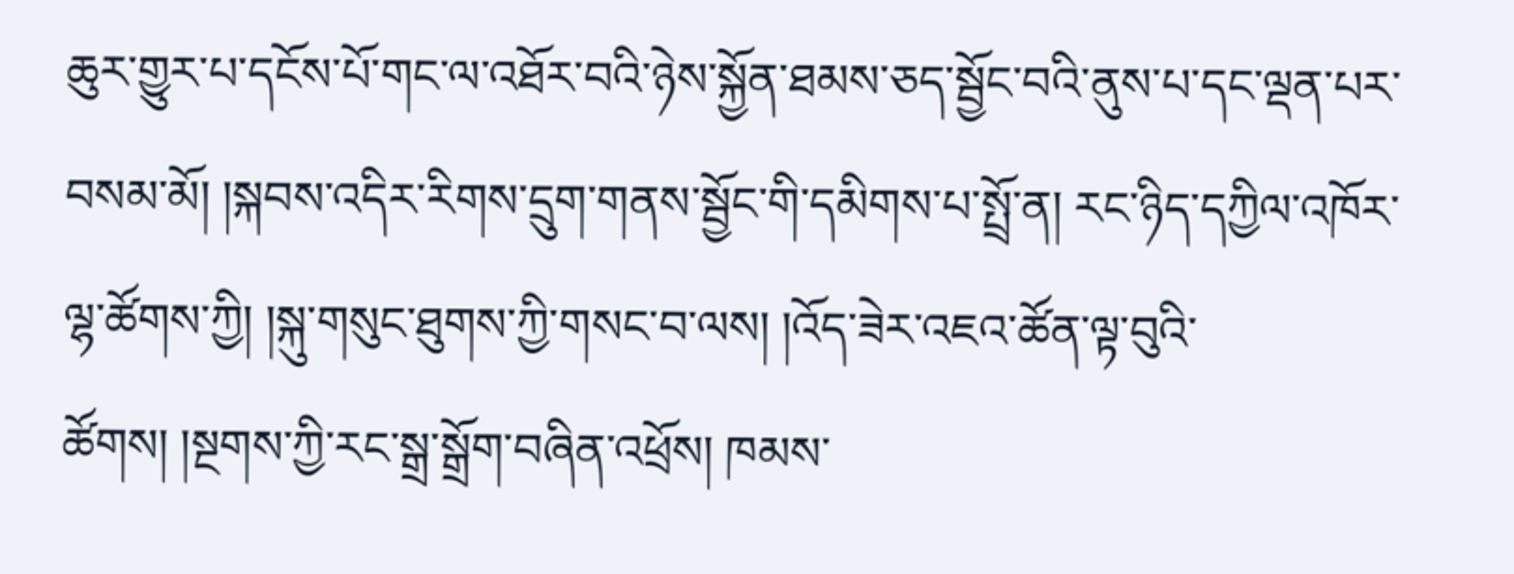ཆུར་གྱུར་པ་དངོས་པོ་གང་ལ་འཐོར་བའི་ཉེས་སྐྱོན་ཐམས་ཅད་སྦྱོང་བའི་ནུས་པ་དང་ལྡན་པར་བསམ་མོ། །སྐབས་འདིར་རིགས་དྲུག་གནས་སྦྱོང་གི་དམིགས་པ་སྤྲོ་ན། རང་ཉིད་དཀྱིལ་འཁོར་ལྷ་ཚོགས་ཀྱི། །སྐུ་གསུང་ཐུགས་ཀྱི་གསང་བ་ལས། །འོད་ཟེར་འཇའ་ཚོན་ལྟ་བུའི་ཚོགས། །སྔགས་ཀྱི་རང་སྒྲ་སྒྲོག་བཞིན་འཕྲོས། ཁམས་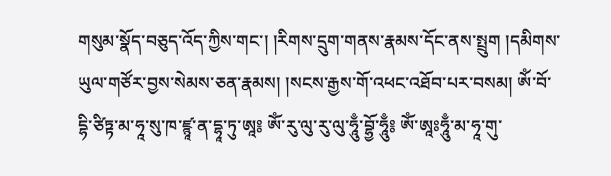གསུམ་སྣོད་བཅུད་འོད་ཀྱིས་གང་། །རིགས་དྲུག་གནས་རྣམས་དོང་ནས་སྤྲུག །དམིགས་ཡུལ་གཙོར་བྱས་སེམས་ཅན་རྣམས། །སངས་རྒྱས་གོ་འཕང་འཐོབ་པར་བསམ། ཨོཾ་བོ་དྷི་ཙིཏྟ་མ་ཧཱ་སུ་ཁ་ཛྙཱ་ན་དྷཱ་ཏུ་ཨཱ༔ ཨོཾ་རུ་ལུ་རུ་ལུ་ཧཱུྃ་བྷྱོ་ཧཱུྃ༔ ཨོཾ་ཨཱཿཧཱུྃ་མ་ཧཱ་གུ་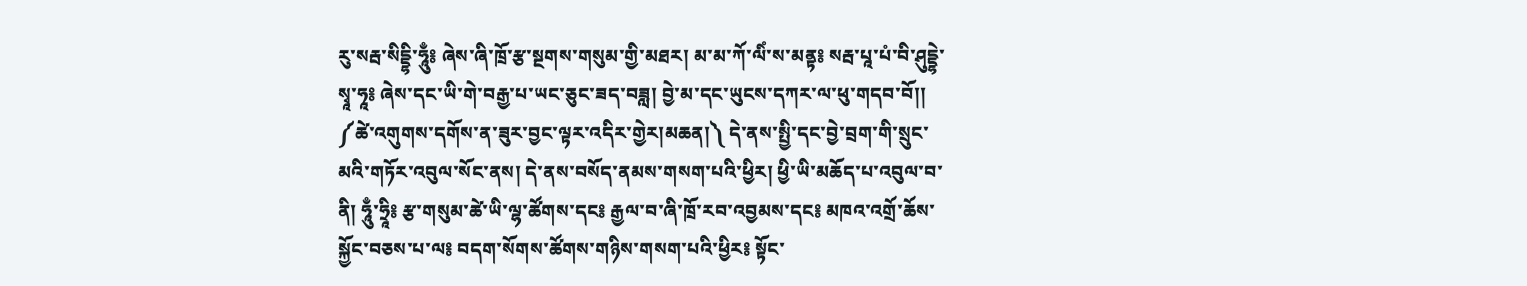རུ་སརྦ་སིདྡྷི་ཧཱུྃ༔ ཞེས་ཞི་ཁྲོ་རྩ་སྔགས་གསུམ་གྱི་མཐར། མ་མ་ཀོ་ལིཾ་ས་མནྟ༔ སརྦ་པཱ་པཾ་བི་ཤུདྡྷེ་སྭཱ་ཧཱ༔ ཞེས་དང་ཡི་གེ་བརྒྱ་པ་ཡང་ཅུང་ཟད་བཟླ། བྱེ་མ་དང་ཡུངས་དཀར་ལ་ཕུ་གདབ་བོ།། ༼ཚེ་འགུགས་དགོས་ན་ཟུར་བྱང་ལྟར་འདིར་གྱེར།མཆན།༽ དེ་ནས་སྤྱི་དང་བྱེ་བྲག་གི་སྲུང་མའི་གཏོར་འབུལ་སོང་ནས། དེ་ནས་བསོད་ནམས་གསག་པའི་ཕྱིར། ཕྱི་ཡི་མཆོད་པ་འབུལ་བ་ནི། ཧཱུྃ་ཧྲཱི༔ རྩ་གསུམ་ཚེ་ཡི་ལྷ་ཚོགས་དང༔ རྒྱལ་བ་ཞི་ཁྲོ་རབ་འབྱམས་དང༔ མཁའ་འགྲོ་ཆོས་སྐྱོང་བཅས་པ་ལ༔ བདག་སོགས་ཚོགས་གཉིས་གསག་པའི་ཕྱིར༔ སྟོང་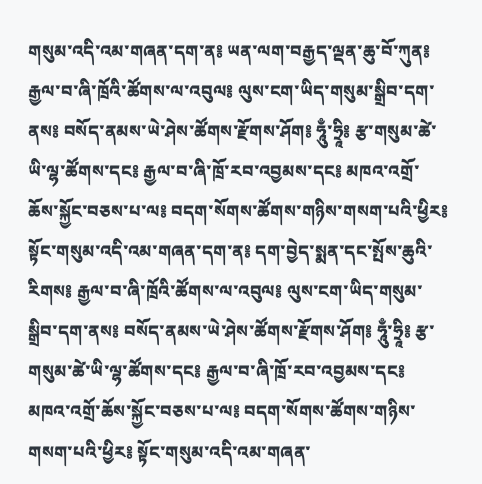གསུམ་འདི་འམ་གཞན་དག་ན༔ ཡན་ལག་བརྒྱད་ལྡན་ཆུ་བོ་ཀུན༔ རྒྱལ་བ་ཞི་ཁྲོའི་ཚོགས་ལ་འབུལ༔ ལུས་ངག་ཡིད་གསུམ་སྒྲིབ་དག་ནས༔ བསོད་ནམས་ཡེ་ཤེས་ཚོགས་རྫོགས་ཤོག༔ ཧཱུྃ་ཧྲཱི༔ རྩ་གསུམ་ཚེ་ཡི་ལྷ་ཚོགས་དང༔ རྒྱལ་བ་ཞི་ཁྲོ་རབ་འབྱམས་དང༔ མཁའ་འགྲོ་ཆོས་སྐྱོང་བཅས་པ་ལ༔ བདག་སོགས་ཚོགས་གཉིས་གསག་པའི་ཕྱིར༔ སྟོང་གསུམ་འདི་འམ་གཞན་དག་ན༔ དག་བྱེད་སྨན་དང་སྤོས་ཆུའི་རིགས༔ རྒྱལ་བ་ཞི་ཁྲོའི་ཚོགས་ལ་འབུལ༔ ལུས་ངག་ཡིད་གསུམ་སྒྲིབ་དག་ནས༔ བསོད་ནམས་ཡེ་ཤེས་ཚོགས་རྫོགས་ཤོག༔ ཧཱུྃ་ཧྲཱི༔ རྩ་གསུམ་ཚེ་ཡི་ལྷ་ཚོགས་དང༔ རྒྱལ་བ་ཞི་ཁྲོ་རབ་འབྱམས་དང༔ མཁའ་འགྲོ་ཆོས་སྐྱོང་བཅས་པ་ལ༔ བདག་སོགས་ཚོགས་གཉིས་གསག་པའི་ཕྱིར༔ སྟོང་གསུམ་འདི་འམ་གཞན་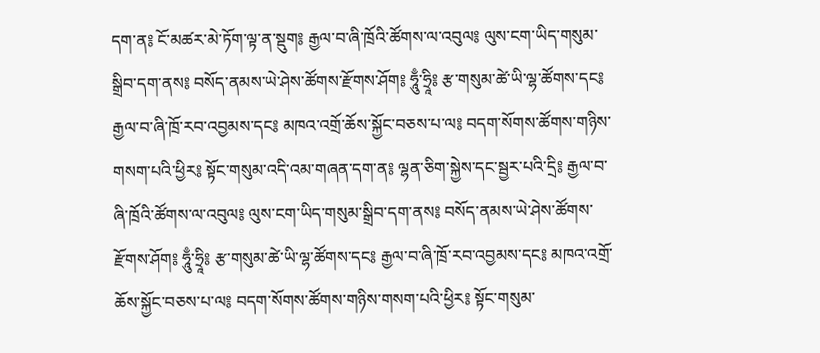དག་ན༔ ངོ་མཚར་མེ་ཏོག་ལྟ་ན་སྡུག༔ རྒྱལ་བ་ཞི་ཁྲོའི་ཚོགས་ལ་འབུལ༔ ལུས་ངག་ཡིད་གསུམ་སྒྲིབ་དག་ནས༔ བསོད་ནམས་ཡེ་ཤེས་ཚོགས་རྫོགས་ཤོག༔ ཧཱུྃ་ཧྲཱི༔ རྩ་གསུམ་ཚེ་ཡི་ལྷ་ཚོགས་དང༔ རྒྱལ་བ་ཞི་ཁྲོ་རབ་འབྱམས་དང༔ མཁའ་འགྲོ་ཆོས་སྐྱོང་བཅས་པ་ལ༔ བདག་སོགས་ཚོགས་གཉིས་གསག་པའི་ཕྱིར༔ སྟོང་གསུམ་འདི་འམ་གཞན་དག་ན༔ ལྷན་ཅིག་སྐྱེས་དང་སྦྱར་པའི་དྲི༔ རྒྱལ་བ་ཞི་ཁྲོའི་ཚོགས་ལ་འབུལ༔ ལུས་ངག་ཡིད་གསུམ་སྒྲིབ་དག་ནས༔ བསོད་ནམས་ཡེ་ཤེས་ཚོགས་རྫོགས་ཤོག༔ ཧཱུྃ་ཧྲཱི༔ རྩ་གསུམ་ཚེ་ཡི་ལྷ་ཚོགས་དང༔ རྒྱལ་བ་ཞི་ཁྲོ་རབ་འབྱམས་དང༔ མཁའ་འགྲོ་ཆོས་སྐྱོང་བཅས་པ་ལ༔ བདག་སོགས་ཚོགས་གཉིས་གསག་པའི་ཕྱིར༔ སྟོང་གསུམ་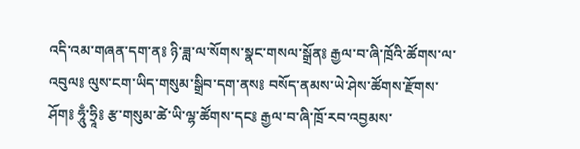འདི་འམ་གཞན་དག་ན༔ ཉི་ཟླ་ལ་སོགས་སྣང་གསལ་སྒྲོན༔ རྒྱལ་བ་ཞི་ཁྲོའི་ཚོགས་ལ་འབུལ༔ ལུས་ངག་ཡིད་གསུམ་སྒྲིབ་དག་ནས༔ བསོད་ནམས་ཡེ་ཤེས་ཚོགས་རྫོགས་ཤོག༔ ཧཱུྃ་ཧྲཱི༔ རྩ་གསུམ་ཚེ་ཡི་ལྷ་ཚོགས་དང༔ རྒྱལ་བ་ཞི་ཁྲོ་རབ་འབྱམས་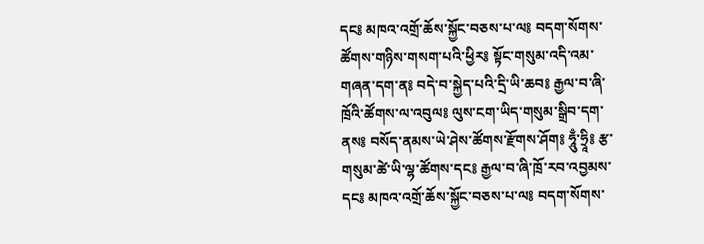དང༔ མཁའ་འགྲོ་ཆོས་སྐྱོང་བཅས་པ་ལ༔ བདག་སོགས་ཚོགས་གཉིས་གསག་པའི་ཕྱིར༔ སྟོང་གསུམ་འདི་འམ་གཞན་དག་ན༔ བདེ་བ་སྐྱེད་པའི་དྲི་ཡི་ཆབ༔ རྒྱལ་བ་ཞི་ཁྲོའི་ཚོགས་ལ་འབུལ༔ ལུས་ངག་ཡིད་གསུམ་སྒྲིབ་དག་ནས༔ བསོད་ནམས་ཡེ་ཤེས་ཚོགས་རྫོགས་ཤོག༔ ཧཱུྃ་ཧྲཱི༔ རྩ་གསུམ་ཚེ་ཡི་ལྷ་ཚོགས་དང༔ རྒྱལ་བ་ཞི་ཁྲོ་རབ་འབྱམས་དང༔ མཁའ་འགྲོ་ཆོས་སྐྱོང་བཅས་པ་ལ༔ བདག་སོགས་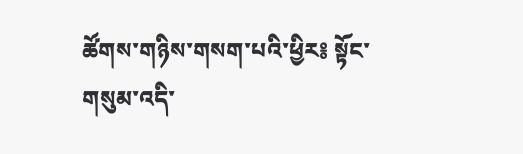ཚོགས་གཉིས་གསག་པའི་ཕྱིར༔ སྟོང་གསུམ་འདི་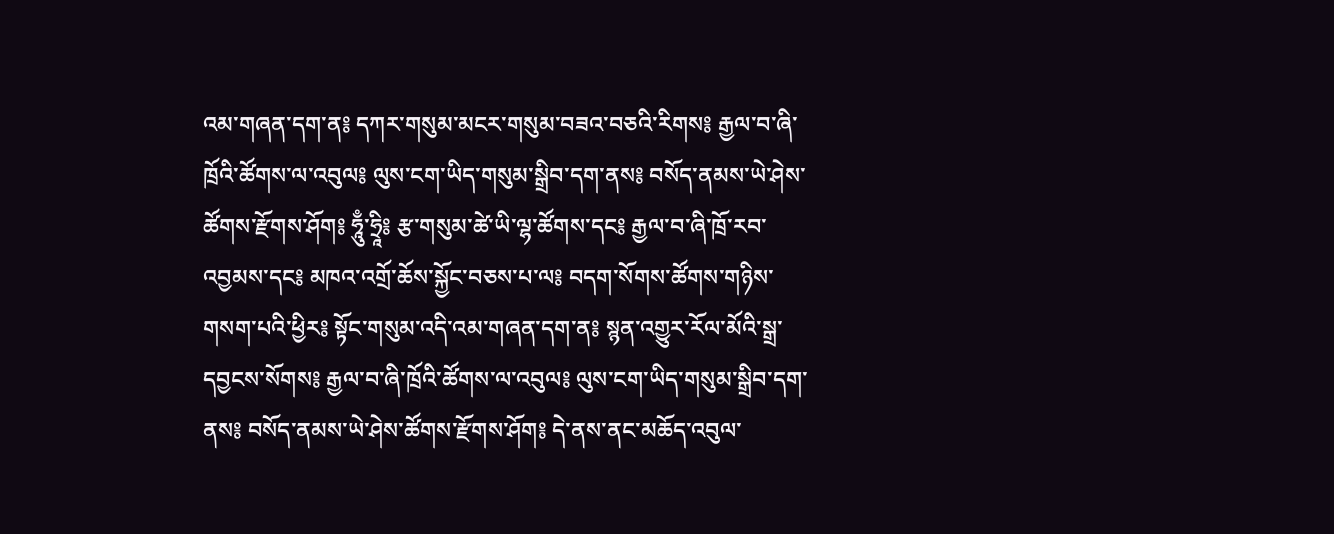འམ་གཞན་དག་ན༔ དཀར་གསུམ་མངར་གསུམ་བཟའ་བཅའི་རིགས༔ རྒྱལ་བ་ཞི་ཁྲོའི་ཚོགས་ལ་འབུལ༔ ལུས་ངག་ཡིད་གསུམ་སྒྲིབ་དག་ནས༔ བསོད་ནམས་ཡེ་ཤེས་ཚོགས་རྫོགས་ཤོག༔ ཧཱུྃ་ཧྲཱི༔ རྩ་གསུམ་ཚེ་ཡི་ལྷ་ཚོགས་དང༔ རྒྱལ་བ་ཞི་ཁྲོ་རབ་འབྱམས་དང༔ མཁའ་འགྲོ་ཆོས་སྐྱོང་བཅས་པ་ལ༔ བདག་སོགས་ཚོགས་གཉིས་གསག་པའི་ཕྱིར༔ སྟོང་གསུམ་འདི་འམ་གཞན་དག་ན༔ སྙན་འགྱུར་རོལ་མོའི་སྒྲ་དབྱངས་སོགས༔ རྒྱལ་བ་ཞི་ཁྲོའི་ཚོགས་ལ་འབུལ༔ ལུས་ངག་ཡིད་གསུམ་སྒྲིབ་དག་ནས༔ བསོད་ནམས་ཡེ་ཤེས་ཚོགས་རྫོགས་ཤོག༔ དེ་ནས་ནང་མཆོད་འབུལ་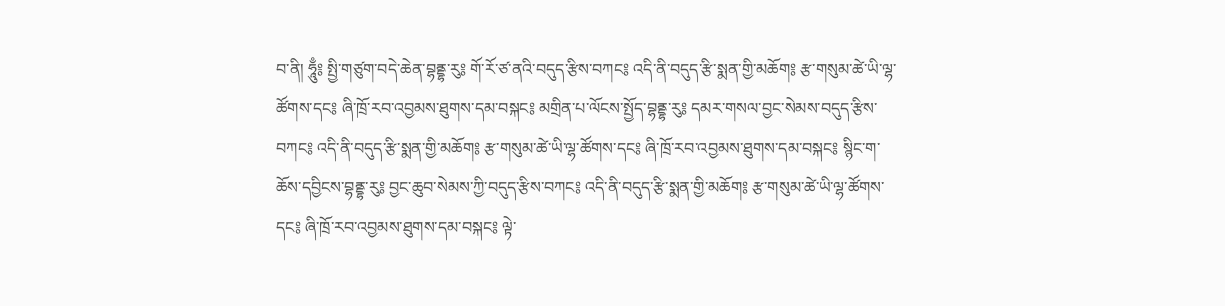བ་ནི། ཧཱུྃ༔ སྤྱི་གཙུག་བདེ་ཆེན་བྷནྡྷ་རུ༔ གོ་རོ་ཙ་ནའི་བདུད་རྩིས་བཀང༔ འདི་ནི་བདུད་རྩི་སྨན་གྱི་མཆོག༔ རྩ་གསུམ་ཚེ་ཡི་ལྷ་ཚོགས་དང༔ ཞི་ཁྲོ་རབ་འབྱམས་ཐུགས་དམ་བསྐང༔ མགྲིན་པ་ལོངས་སྤྱོད་བྷནྡྷ་རུ༔ དམར་གསལ་བྱང་སེམས་བདུད་རྩིས་བཀང༔ འདི་ནི་བདུད་རྩི་སྨན་གྱི་མཆོག༔ རྩ་གསུམ་ཚེ་ཡི་ལྷ་ཚོགས་དང༔ ཞི་ཁྲོ་རབ་འབྱམས་ཐུགས་དམ་བསྐང༔ སྙིང་ག་ཆོས་དབྱིངས་བྷནྡྷ་རུ༔ བྱང་ཆུབ་སེམས་ཀྱི་བདུད་རྩིས་བཀང༔ འདི་ནི་བདུད་རྩི་སྨན་གྱི་མཆོག༔ རྩ་གསུམ་ཚེ་ཡི་ལྷ་ཚོགས་དང༔ ཞི་ཁྲོ་རབ་འབྱམས་ཐུགས་དམ་བསྐང༔ ལྟེ་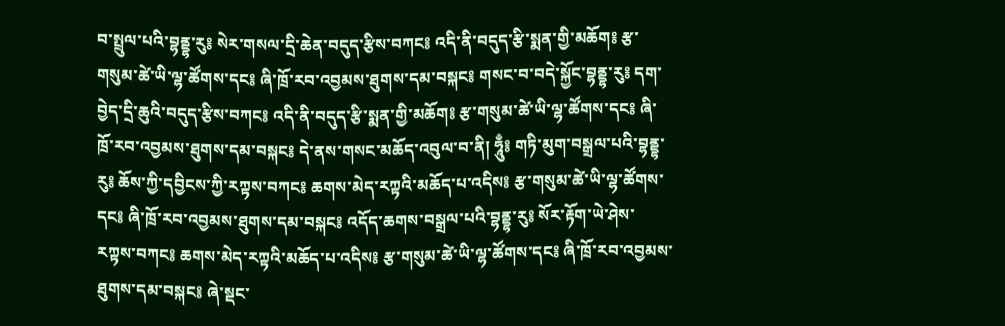བ་སྤྲུལ་པའི་བྷནྡྷ་རུ༔ སེར་གསལ་དྲི་ཆེན་བདུད་རྩིས་བཀང༔ འདི་ནི་བདུད་རྩི་སྨན་གྱི་མཆོག༔ རྩ་གསུམ་ཚེ་ཡི་ལྷ་ཚོགས་དང༔ ཞི་ཁྲོ་རབ་འབྱམས་ཐུགས་དམ་བསྐང༔ གསང་བ་བདེ་སྐྱོང་བྷནྡྷ་རུ༔ དག་བྱེད་དྲི་ཆུའི་བདུད་རྩིས་བཀང༔ འདི་ནི་བདུད་རྩི་སྨན་གྱི་མཆོག༔ རྩ་གསུམ་ཚེ་ཡི་ལྷ་ཚོགས་དང༔ ཞི་ཁྲོ་རབ་འབྱམས་ཐུགས་དམ་བསྐང༔ དེ་ནས་གསང་མཆོད་འབུལ་བ་ནི། ཧཱུྃ༔ གཏི་མུག་བསྒྲལ་པའི་བྷནྡྷ་རུ༔ ཆོས་ཀྱི་དབྱིངས་ཀྱི་རཀྟས་བཀང༔ ཆགས་མེད་རཀྟའི་མཆོད་པ་འདིས༔ རྩ་གསུམ་ཚེ་ཡི་ལྷ་ཚོགས་དང༔ ཞི་ཁྲོ་རབ་འབྱམས་ཐུགས་དམ་བསྐང༔ འདོད་ཆགས་བསྒྲལ་པའི་བྷནྡྷ་རུ༔ སོར་རྟོག་ཡེ་ཤེས་རཀྟས་བཀང༔ ཆགས་མེད་རཀྟའི་མཆོད་པ་འདིས༔ རྩ་གསུམ་ཚེ་ཡི་ལྷ་ཚོགས་དང༔ ཞི་ཁྲོ་རབ་འབྱམས་ཐུགས་དམ་བསྐང༔ ཞེ་སྡང་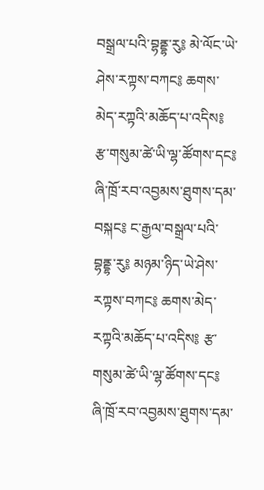བསྒྲལ་པའི་བྷནྡྷ་རུ༔ མེ་ལོང་ཡེ་ཤེས་རཀྟས་བཀང༔ ཆགས་མེད་རཀྟའི་མཆོད་པ་འདིས༔ རྩ་གསུམ་ཚེ་ཡི་ལྷ་ཚོགས་དང༔ ཞི་ཁྲོ་རབ་འབྱམས་ཐུགས་དམ་བསྐང༔ ང་རྒྱལ་བསྒྲལ་པའི་བྷནྡྷ་རུ༔ མཉམ་ཉིད་ཡེ་ཤེས་རཀྟས་བཀང༔ ཆགས་མེད་རཀྟའི་མཆོད་པ་འདིས༔ རྩ་གསུམ་ཚེ་ཡི་ལྷ་ཚོགས་དང༔ ཞི་ཁྲོ་རབ་འབྱམས་ཐུགས་དམ་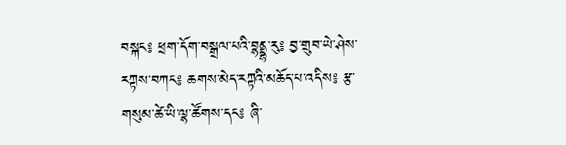བསྐང༔ ཕྲག་དོག་བསྒྲལ་པའི་བྷནྡྷ་རུ༔ བྱ་གྲུབ་ཡེ་ཤེས་རཀྟས་བཀང༔ ཆགས་མེད་རཀྟའི་མཆོད་པ་འདིས༔ རྩ་གསུམ་ཚེ་ཡི་ལྷ་ཚོགས་དང༔ ཞི་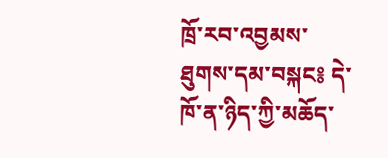ཁྲོ་རབ་འབྱམས་ཐུགས་དམ་བསྐང༔ དེ་ཁོ་ན་ཉིད་ཀྱི་མཆོད་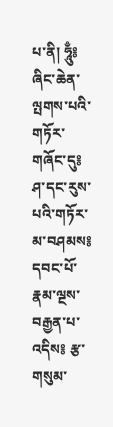པ་ནི། ཧཱུྃ༔ ཞིང་ཆེན་ལྤགས་པའི་གཏོར་གཞོང་དུ༔ ཤ་དང་རུས་པའི་གཏོར་མ་བཤམས༔ དབང་པོ་རྣམ་ལྔས་བརྒྱན་པ་འདིས༔ རྩ་གསུམ་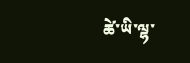ཚེ་ཡི་ལྷ་